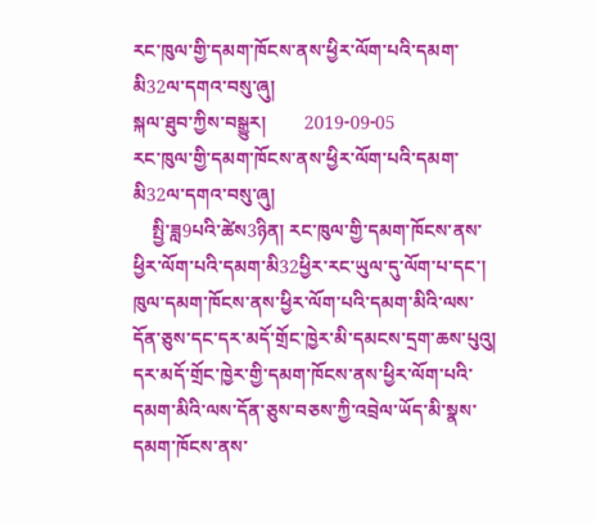རང་ཁུལ་གྱི་དམག་ཁོངས་ནས་ཕྱིར་ལོག་པའི་དམག་མི32ལ་དགའ་བསུ་ཞུ།
སྐལ་ཐུབ་ཀྱིས་བསྒྱུར།        2019-09-05
རང་ཁུལ་གྱི་དམག་ཁོངས་ནས་ཕྱིར་ལོག་པའི་དམག་མི32ལ་དགའ་བསུ་ཞུ།
    སྤྱི་ཟླ9པའི་ཚེས3ཉིན། རང་ཁུལ་གྱི་དམག་ཁོངས་ནས་ཕྱིར་ལོག་པའི་དམག་མི32ཕྱིར་རང་ཡུལ་དུ་ལོག་པ་དང་། ཁུལ་དམག་ཁོངས་ནས་ཕྱིར་ལོག་པའི་དམག་མིའི་ལས་དོན་ཅུས་དང་དར་མདོ་གྲོང་ཁྱེར་མི་དམངས་དྲག་ཆས་པུའུ། དར་མདོ་གྲོང་ཁྱེར་གྱི་དམག་ཁོངས་ནས་ཕྱིར་ལོག་པའི་དམག་མིའི་ལས་དོན་ཅུས་བཅས་ཀྱི་འབྲེལ་ཡོད་མི་སྣས་དམག་ཁོངས་ནས་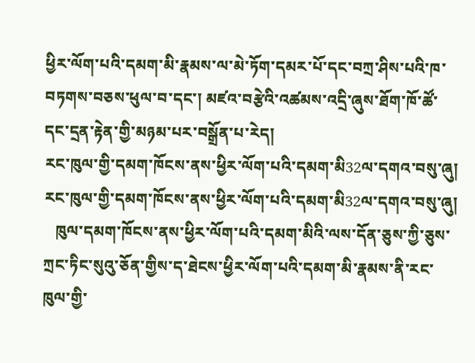ཕྱིར་ལོག་པའི་དམག་མི་རྣམས་ལ་མེ་ཏོག་དམར་པོ་དང་བཀྲ་ཤིས་པའི་ཁ་བཏགས་བཅས་ཕུལ་བ་དང་། མཛའ་བརྩེའི་འཚམས་འདྲི་ཞུས་ཐོག་ཁོ་ཚོ་དང་དྲན་རྟེན་གྱི་མཉམ་པར་བསྒྲོན་པ་རེད།
རང་ཁུལ་གྱི་དམག་ཁོངས་ནས་ཕྱིར་ལོག་པའི་དམག་མི32ལ་དགའ་བསུ་ཞུ།
རང་ཁུལ་གྱི་དམག་ཁོངས་ནས་ཕྱིར་ལོག་པའི་དམག་མི32ལ་དགའ་བསུ་ཞུ།
   ཁུལ་དམག་ཁོངས་ནས་ཕྱིར་ལོག་པའི་དམག་མིའི་ལས་དོན་ཅུས་ཀྱི་ཅུས་ཀྲང་ཏིང་སུའུ་ཅོན་གྱིས་ད་ཐེངས་ཕྱིར་ལོག་པའི་དམག་མི་རྣམས་ནི་རང་ཁུལ་གྱི་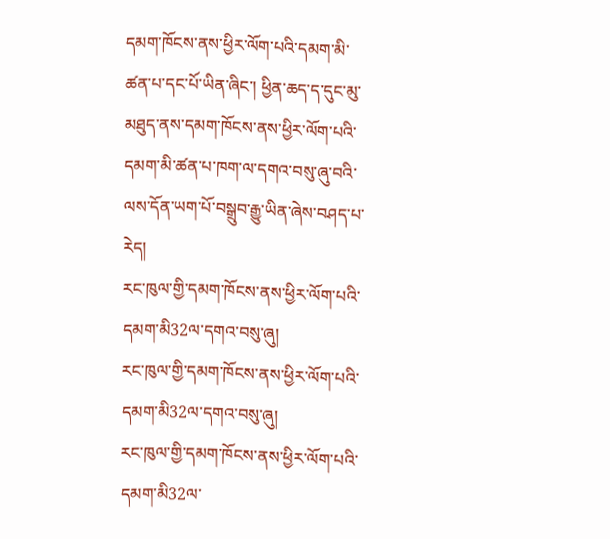དམག་ཁོངས་ནས་ཕྱིར་ལོག་པའི་དམག་མི་ཚན་པ་དང་པོ་ཡིན་ཞིང་། ཕྱིན་ཆད་ད་དུང་མུ་མཐུད་ནས་དམག་ཁོངས་ནས་ཕྱིར་ལོག་པའི་དམག་མི་ཚན་པ་ཁག་ལ་དགའ་བསུ་ཞུ་བའི་ལས་དོན་ཡག་པོ་བསྒྲུབ་རྒྱུ་ཡིན་ཞེས་བཤད་པ་རེད།
རང་ཁུལ་གྱི་དམག་ཁོངས་ནས་ཕྱིར་ལོག་པའི་དམག་མི32ལ་དགའ་བསུ་ཞུ།
རང་ཁུལ་གྱི་དམག་ཁོངས་ནས་ཕྱིར་ལོག་པའི་དམག་མི32ལ་དགའ་བསུ་ཞུ།
རང་ཁུལ་གྱི་དམག་ཁོངས་ནས་ཕྱིར་ལོག་པའི་དམག་མི32ལ་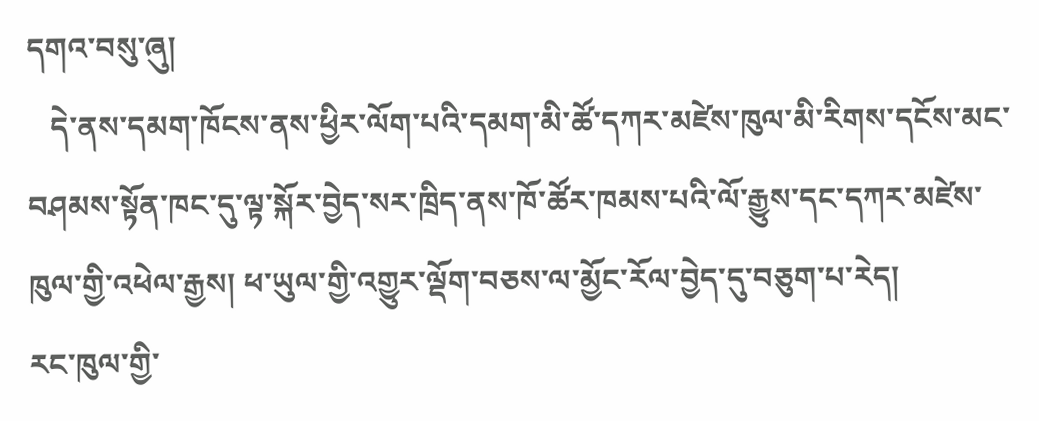དགའ་བསུ་ཞུ།
   དེ་ནས་དམག་ཁོངས་ནས་ཕྱིར་ལོག་པའི་དམག་མི་ཚོ་དཀར་མཛེས་ཁུལ་མི་རིགས་དངོས་མང་བཤམས་སྟོན་ཁང་དུ་ལྟ་སྐོར་བྱེད་སར་ཁྲིད་ནས་ཁོ་ཚོར་ཁམས་པའི་ལོ་རྒྱུས་དང་དཀར་མཛེས་ཁུལ་གྱི་འཕེལ་རྒྱས། ཕ་ཡུལ་གྱི་འགྱུར་ལྡོག་བཅས་ལ་མྱོང་རོལ་བྱེད་དུ་བཅུག་པ་རེད།
རང་ཁུལ་གྱི་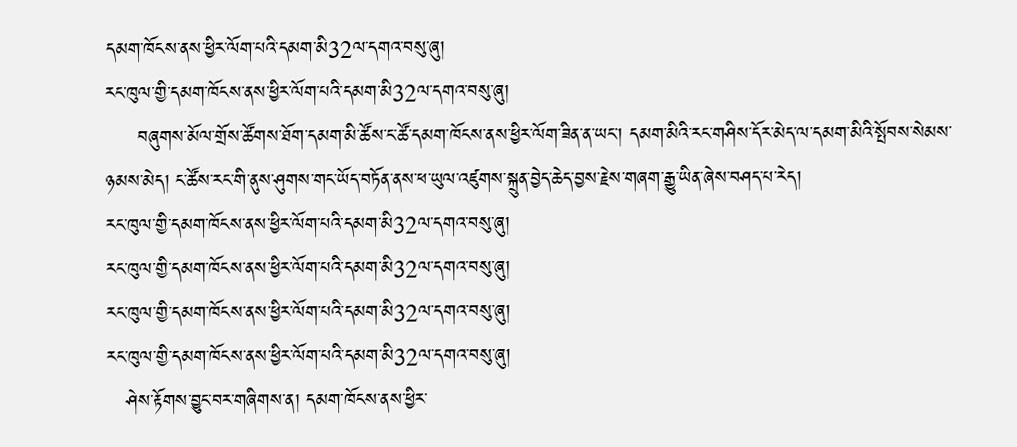དམག་ཁོངས་ནས་ཕྱིར་ལོག་པའི་དམག་མི32ལ་དགའ་བསུ་ཞུ།
རང་ཁུལ་གྱི་དམག་ཁོངས་ནས་ཕྱིར་ལོག་པའི་དམག་མི32ལ་དགའ་བསུ་ཞུ།
     བཞུགས་མོལ་གྲོས་ཚོགས་ཐོག་དམག་མི་ཚོས་ང་ཚོ་དམག་ཁོངས་ནས་ཕྱིར་ལོག་ཟིན་ན་ཡང་། དམག་མིའི་རང་གཤིས་དོར་མེད་ལ་དམག་མིའི་སྤོབས་སེམས་ཉམས་མེད། ང་ཚོས་རང་གི་ནུས་ཤུགས་གང་ཡོད་བཏོན་ནས་ཕ་ཡུལ་འཛུགས་སྐྲུན་བྱེད་ཆེད་བྱས་རྗེས་གཞག་རྒྱུ་ཡིན་ཞེས་བཤད་པ་རེད།
རང་ཁུལ་གྱི་དམག་ཁོངས་ནས་ཕྱིར་ལོག་པའི་དམག་མི32ལ་དགའ་བསུ་ཞུ།
རང་ཁུལ་གྱི་དམག་ཁོངས་ནས་ཕྱིར་ལོག་པའི་དམག་མི32ལ་དགའ་བསུ་ཞུ།
རང་ཁུལ་གྱི་དམག་ཁོངས་ནས་ཕྱིར་ལོག་པའི་དམག་མི32ལ་དགའ་བསུ་ཞུ།
རང་ཁུལ་གྱི་དམག་ཁོངས་ནས་ཕྱིར་ལོག་པའི་དམག་མི32ལ་དགའ་བསུ་ཞུ།
   ཤེས་རྟོགས་བྱུང་བར་གཞིགས་ན། དམག་ཁོངས་ནས་ཕྱིར་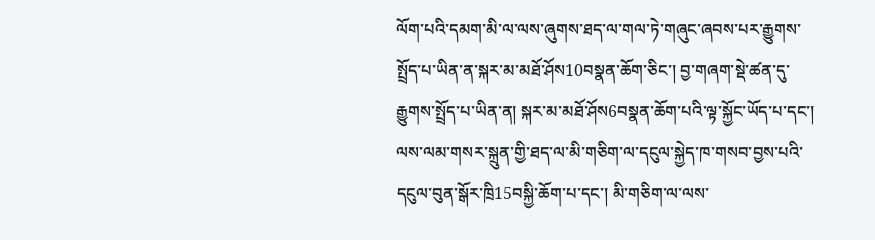ལོག་པའི་དམག་མི་ལ་ལས་ཞུགས་ཐད་ལ་གལ་ཏེ་གཞུང་ཞབས་པར་རྒྱུགས་སྤྲོད་པ་ཡིན་ན་སྐར་མ་མཐོ་ཤོས10བསྣན་ཆོག་ཅིང་། བྱ་གཞག་སྡེ་ཚན་དུ་རྒྱུགས་སྤྲོད་པ་ཡིན་ན། སྐར་མ་མཐོ་ཤོས6བསྣན་ཆོག་པའི་ལྟ་སྐྱོང་ཡོད་པ་དང་། ལས་ལམ་གསར་སྐྲུན་གྱི་ཐད་ལ་མི་གཅིག་ལ་དངུལ་སྐྱེད་ཁ་གསབ་བྱས་པའི་དངུལ་བུན་སྒོར་ཁྲི15བསྐྱི་ཆོག་པ་དང་། མི་གཅིག་ལ་ལས་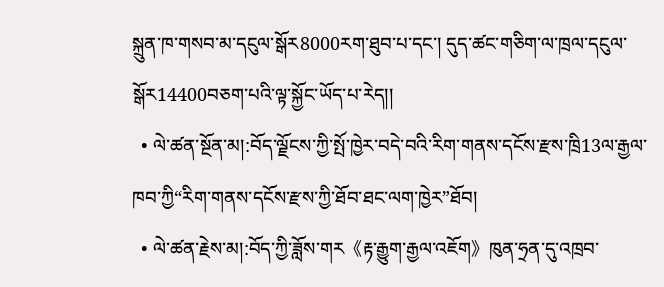སྐྲུན་ཁ་གསབ་མ་དངུལ་སྒོར8000རག་ཐུབ་པ་དང་། དུད་ཚང་གཅིག་ལ་ཁྲལ་དངུལ་སྒོར14400བཅག་པའི་ལྟ་སྐྱོང་ཡོད་པ་རེད།།
  • ལེ་ཚན་སྔོན་མ།:བོད་ལྗོངས་ཀྱི་སྤོ་ཁྱེར་བདེ་བའི་རིག་གནས་དངོས་རྫས་ཁྲི13ལ་རྒྱལ་ཁབ་ཀྱི“རིག་གནས་དངོས་རྫས་ཀྱི་ཐོབ་ཐང་ལག་ཁྱེར”ཐོབ།
  • ལེ་ཚན་རྗེས་མ།:བོད་ཀྱི་ཟློས་གར《རྟ་རྒྱུག་རྒྱལ་འཇོག》ཁུན་ཧྲན་དུ་འཁྲབ་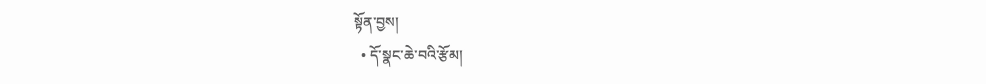སྟོན་བྱས།
  • དོ་སྣང་ཆེ་བའི་རྩོམ།